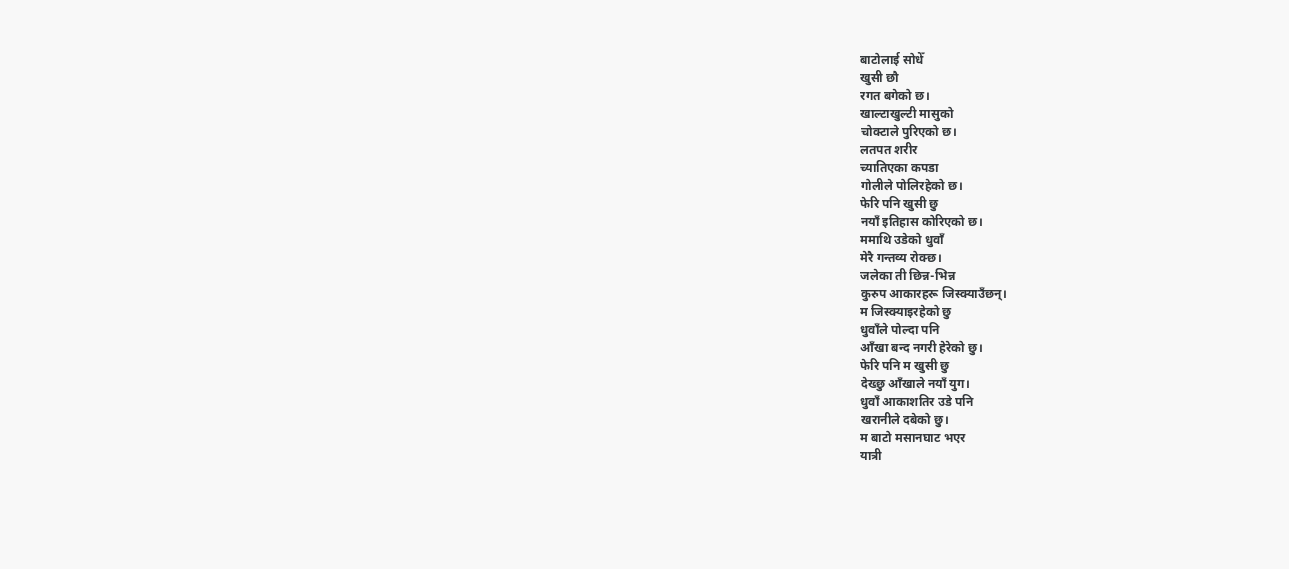बाटोलाई सोधेँ
खुसी छौ
रगत बगेको छ।
खाल्टाखुल्टी मासुको
चोक्टाले पुरिएको छ।
लतपत शरीर
च्यातिएका कपडा
गोलीले पोलिरहेको छ।
फेरि पनि खुसी छु
नयाँ इतिहास कोरिएको छ।
ममाथि उडेको धुवाँ
मेरै गन्तव्य रोक्छ।
जलेका ती छिन्न-भिन्न
कुरुप आकारहरू जिस्क्याउँछन्।
म जिस्क्याइरहेको छु
धुवाँले पोल्दा पनि
आँखा बन्द नगरी हेरेको छु।
फेरि पनि म खुसी छु
देख्छु आँखाले नयाँ युग।
धुवाँ आकाशतिर उडे पनि
खरानीले दबेको छु।
म बाटो मसानघाट भएर
यात्री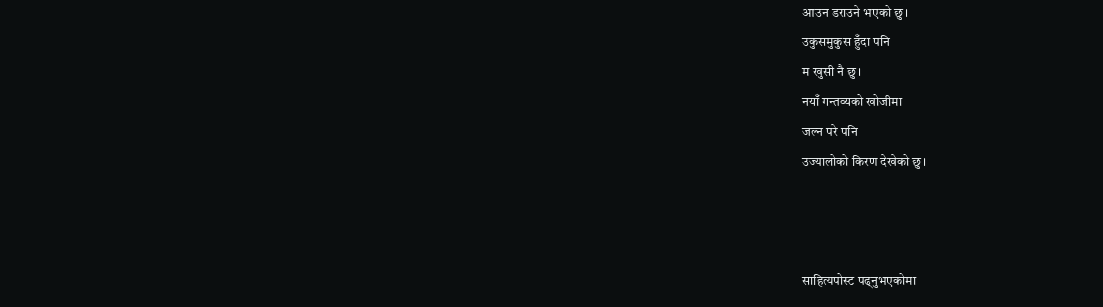आउन डराउने भएको छु।
उकुसमुकुस हुँदा पनि
म खुसी नै छु।
नयाँ गन्तव्यको खोजीमा
जल्न परे पनि
उज्यालोको किरण देखेको छु।



साहित्यपोस्ट पढ्नुभएकोमा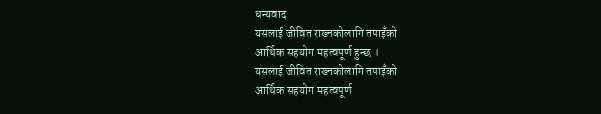धन्यवाद
यसलाई जीवित राख्नकोलागि तपाइँको
आर्थिक सहयोग महत्वपूर्ण हुन्छ ।
यसलाई जीवित राख्नकोलागि तपाइँको
आर्थिक सहयोग महत्वपूर्ण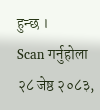हुन्छ ।
Scan गर्नुहोला
२८ जेष्ठ २०८३,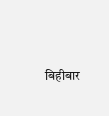बिहीबार